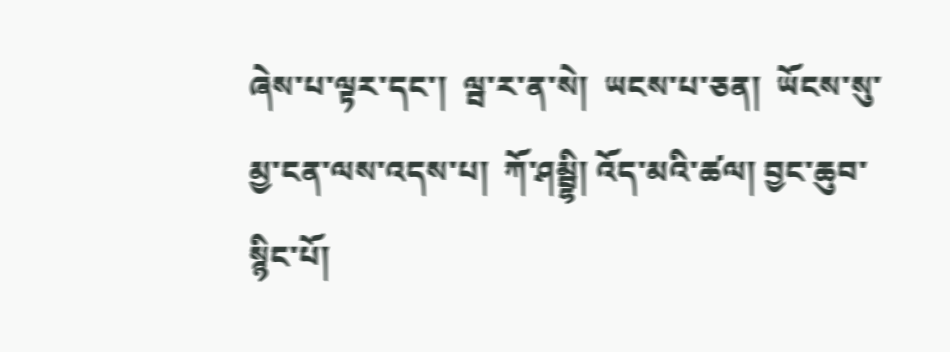ཞེས་པ་ལྟར་དང་།  ལྦ་ར་ན་སེ།  ཡངས་པ་ཅན།  ཡོངས་སུ་མྱ་ངན་ལས་འདས་པ།  ཀོ་ཤམྦྷི། འོད་མའི་ཚལ། བྱང་ཆུབ་སྙིང་པོ།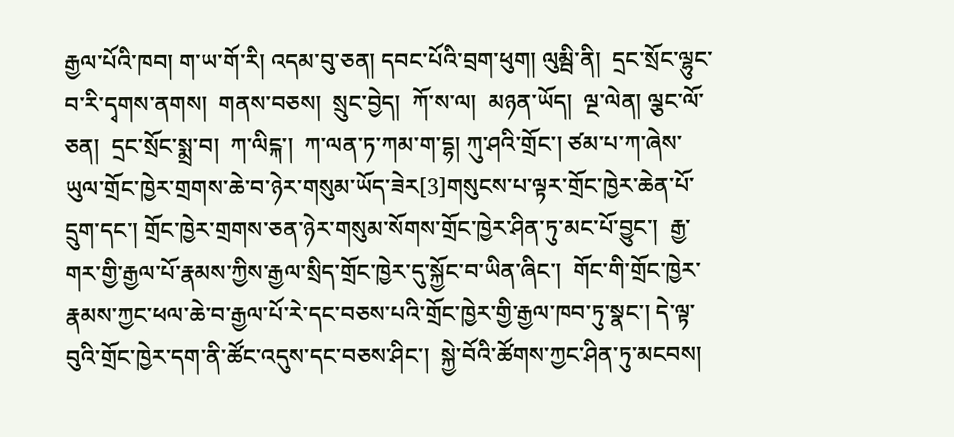རྒྱལ་པོའི་ཁབ། ག་ཡ་གོ་རི། འདམ་བུ་ཅན། དབང་པོའི་བྲག་ཕུག། ལུམྦི་ནི།  དྲང་སྲོང་ལྷུང་བ་རི་དྭགས་ནགས།  གནས་བཅས།  སྲུང་བྱེད།  ཀོ་ས་ལ།  མཉན་ཡོད།  ལྔ་ལེན། ལྕང་ལོ་ཅན།  དྲང་སྲོང་སྨྲ་བ།  ཀ་ལིངྐ་།  ཀ་ལན་ཏ་ཀམ་ག་དྷ། ཀུ་ཤའི་གྲོང་། ཙམ་པ་ཀ་ཞེས་ཡུལ་གྲོང་ཁྱེར་གྲགས་ཆེ་བ་ཉེར་གསུམ་ཡོད་ཟེར[3]གསུངས་པ་ལྟར་གྲོང་ཁྱེར་ཆེན་པོ་དྲུག་དང་། གྲོང་ཁྱེར་གྲགས་ཅན་ཉེར་གསུམ་སོགས་གྲོང་ཁྱེར་ཤིན་ཏུ་མང་པོ་བྱུང་།  རྒྱ་གར་གྱི་རྒྱལ་པོ་རྣམས་ཀྱིས་རྒྱལ་སྲིད་གྲོང་ཁྱེར་དུ་སྐྱོང་བ་ཡིན་ཞིང་།  གོང་གི་གྲོང་ཁྱེར་རྣམས་ཀྱང་ཕལ་ཆེ་བ་རྒྱལ་པོ་རེ་དང་བཅས་པའི་གྲོང་ཁྱེར་གྱི་རྒྱལ་ཁབ་ཏུ་སྣང་། དེ་ལྟ་བུའི་གྲོང་ཁྱེར་དག་ནི་ཚོང་འདུས་དང་བཅས་ཤིང་།  སྐྱེ་བོའི་ཚོགས་ཀྱང་ཤིན་ཏུ་མངབས།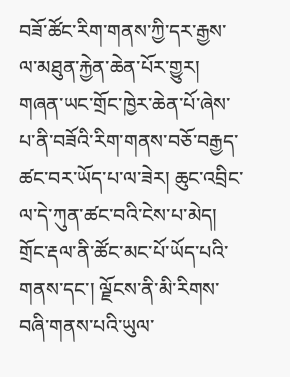བཟོ་ཚོང་རིག་གནས་ཀྱི་དར་རྒྱས་ལ་མཐུན་རྐྱེན་ཆེན་པོར་གྱུར། གཞན་ཡང་གྲོང་ཁྱེར་ཆེན་པོ་ཞེས་པ་ནི་བཟོའི་རིག་གནས་བཅོ་བརྒྱད་ཚང་བར་ཡོད་པ་ལ་ཟེར། ཆུང་འབྲིང་ལ་དེ་ཀུན་ཚང་བའི་ངེས་པ་མེད།  གྲོང་རྡལ་ནི་ཚོང་མང་པོ་ཡོད་པའི་གནས་དང་། ལྗོངས་ནི་མི་རིགས་བཞི་གནས་པའི་ཡུལ་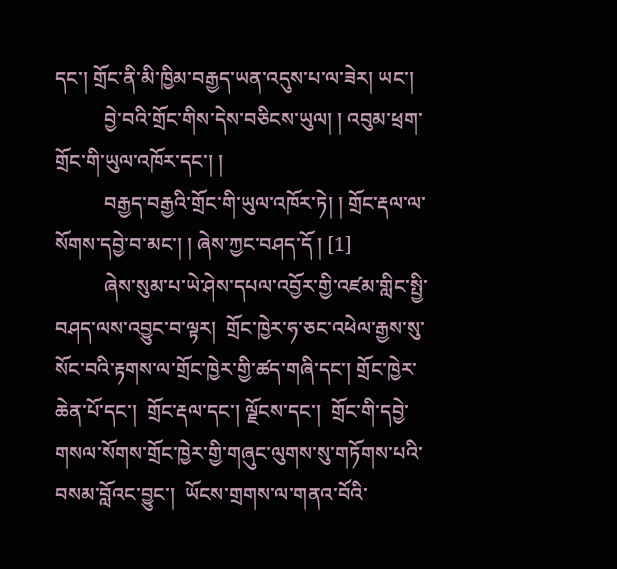དང་། གྲོང་ནི་མི་ཁྱིམ་བརྒྱད་ཡན་འདུས་པ་ལ་ཟེར། ཡང་།
          བྱེ་བའི་གྲོང་གིས་དེས་བཅིངས་ཡུལ། ། འབུམ་ཕྲག་གྲོང་གི་ཡུལ་འཁོར་དང་། །
          བརྒྱད་བརྒྱའི་གྲོང་གི་ཡུལ་འཁོར་ཏེ། ། གྲོང་རྡལ་ལ་སོགས་དབྱེ་བ་མང་། ། ཞེས་ཀྱང་བཤད་དོ ། [1]
          ཞེས་སུམ་པ་ཡེ་ཤེས་དཔལ་འབྱོར་གྱི་འཛམ་གླིང་སྤྱི་བཤད་ལས་འབྱུང་བ་ལྟར།  གྲོང་ཁྱེར་ཧ་ཅང་འཕེལ་རྒྱས་སུ་སོང་བའི་རྟགས་ལ་གྲོང་ཁྱེར་གྱི་ཚད་གཞི་དང་། གྲོང་ཁྱེར་ཆེན་པོ་དང་།  གྲོང་རྡལ་དང་། ལྗོངས་དང་།  གྲོང་གི་དབྱེ་གསལ་སོགས་གྲོང་ཁྱེར་གྱི་གཞུང་ལུགས་སུ་གཏོགས་པའི་བསམ་བློའང་བྱུང་།  ཡོངས་གྲགས་ལ་གནའ་བོའི་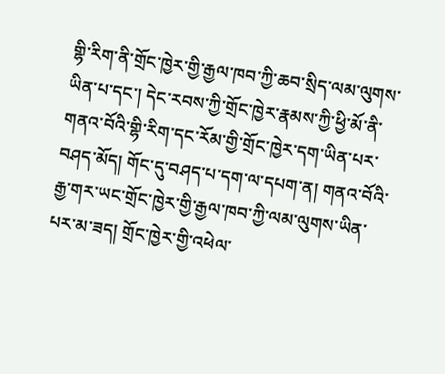གྷི་རིག་ནི་གྲོང་ཁྱེར་གྱི་རྒྱལ་ཁབ་ཀྱི་ཆབ་སྲིད་ལམ་ལུགས་ཡིན་པ་དང་། དེང་རབས་ཀྱི་གྲོང་ཁྱེར་རྣམས་ཀྱི་ཕྱི་མོ་ནི་གནའ་བོའི་གྷི་རིག་དང་རོམ་གྱི་གྲོང་ཁྱེར་དག་ཡིན་པར་བཤད་མོད། གོང་དུ་བཤད་པ་དག་ལ་དཔག་ན། གནའ་བོའི་རྒྱ་གར་ཡང་གྲོང་ཁྱེར་གྱི་རྒྱལ་ཁབ་ཀྱི་ལམ་ལུགས་ཡིན་པར་མ་ཟད། གྲོང་ཁྱེར་གྱི་འཕེལ་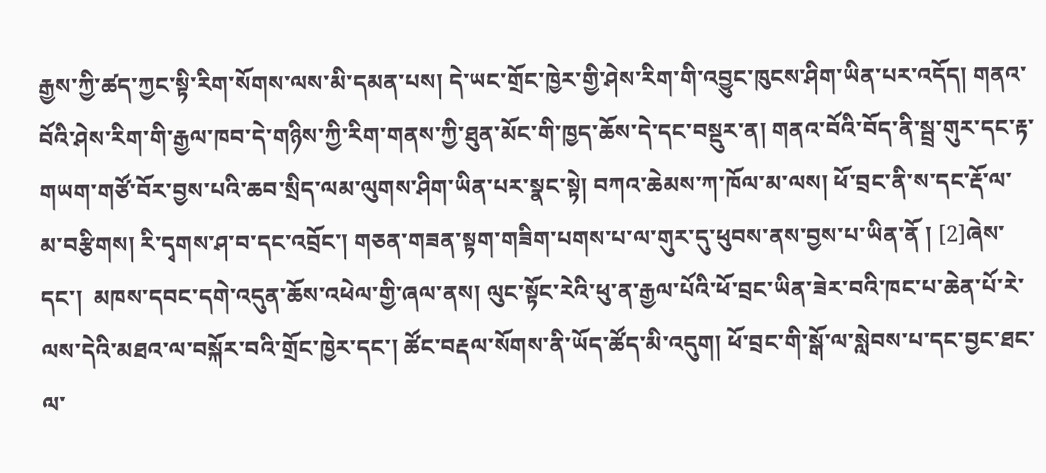རྒྱས་ཀྱི་ཚད་ཀྱང་སྟི་རིག་སོགས་ལས་མི་དམན་པས། དེ་ཡང་གྲོང་ཁྱེར་གྱི་ཤེས་རིག་གི་འབྱུང་ཁུངས་ཤིག་ཡིན་པར་འདོད། གནའ་བོའི་ཤེས་རིག་གི་རྒྱལ་ཁབ་དེ་གཉིས་ཀྱི་རིག་གནས་ཀྱི་ཐུན་མོང་གི་ཁྱད་ཆོས་དེ་དང་བསྡུར་ན། གནའ་བོའི་བོད་ནི་སྦྲ་གུར་དང་རྟ་གཡག་གཙོ་བོར་བྱས་པའི་ཆབ་སྲིད་ལམ་ལུགས་ཤིག་ཡིན་པར་སྣང་སྟེ། བཀའ་ཆེམས་ཀ་ཁོལ་མ་ལས། ཕོ་བྲང་ནི་ས་དང་རྡོ་ལ་མ་བརྩིགས། རི་དྭགས་ཤ་བ་དང་འབྲོང་། གཅན་གཟན་སྟག་གཟིག་པགས་པ་ལ་གུར་དུ་ཕུབས་ནས་བྱས་པ་ཡིན་ནོ ། [2]ཞེས་དང་།  མཁས་དབང་དགེ་འདུན་ཆོས་འཕེལ་གྱི་ཞལ་ནས། ལུང་སྟོང་རེའི་ཕུ་ན་རྒྱལ་པོའི་ཕོ་བྲང་ཡིན་ཟེར་བའི་ཁང་པ་ཆེན་པོ་རེ་ལས་དེའི་མཐའ་ལ་བསྐོར་བའི་གྲོང་ཁྱེར་དང་། ཚོང་བརྡལ་སོགས་ནི་ཡོད་ཚོད་མི་འདུག། ཕོ་བྲང་གི་སྒོ་ལ་སླེབས་པ་དང་བྱང་ཐང་ལ་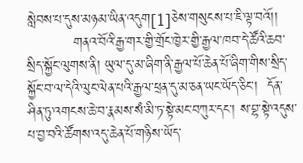སླེབས་པ་དུས་མཉམ་ཡིན་འདུག[1]ཅེས་གསུངས་པ་ཇི་ལྟ་བའོ།།
          གནའ་བོའི་རྒྱ་གར་གྱི་གྲོང་ཁྱེར་གྱི་རྒྱལ་ཁབ་དེ་ཚོའི་ཆབ་སྲིད་སྐྱོང་ལུགས་ནི། ཡུལ་དུ་མ་ཞིག་ནི་རྒྱལ་པོ་ཆེན་པོ་ཞིག་གིས་སྲིད་སྐྱོང་བ་ལ་དེའི་ལུང་ལེན་པའི་རྒྱལ་ཕྲན་དུ་མ་ཅན་ཡང་ཡོད་ཅིང་།  དོན་ཤིན་ཏུ་འགངས་ཆེ་བ་རྣམས་སཾ་མི་ཏ་སྟེ་མང་བཀུར་དང་། ས་བྷ་སྟེ་འདུས་པ་བྱ་བའི་ཚོགས་འདུ་ཆེན་པོ་གཉིས་ཡོད་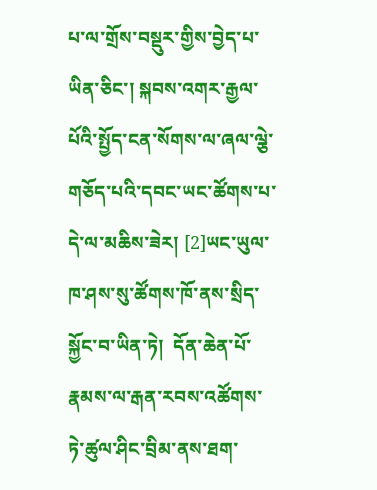པ་ལ་གྲོས་བསྡུར་གྱིས་བྱེད་པ་ཡིན་ཅིང་། སྐབས་འགར་རྒྱལ་པོའི་སྤྱོད་ངན་སོགས་ལ་ཞལ་ལྕེ་གཅོད་པའི་དབང་ཡང་ཚོགས་པ་དེ་ལ་མཆིས་ཟེར། [2]ཡང་ཡུལ་ཁ་ཤས་སུ་ཚོགས་ཁོ་ནས་སྲིད་སྐྱོང་བ་ཡིན་ཏེ།  དོན་ཆེན་པོ་རྣམས་ལ་རྒན་རབས་འཚོགས་ཏེ་ཚུལ་ཤིང་བྲིམ་ནས་ཐག་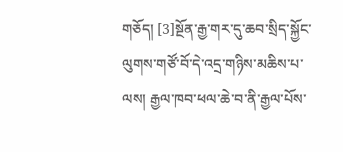གཅོད། [3]སྔོན་རྒྱ་གར་དུ་ཆབ་སྲིད་སྐྱོང་ལུགས་གཙོ་བོ་དེ་འདྲ་གཉིས་མཆིས་པ་ལས། རྒྱལ་ཁབ་ཕལ་ཆེ་བ་ནི་རྒྱལ་པོས་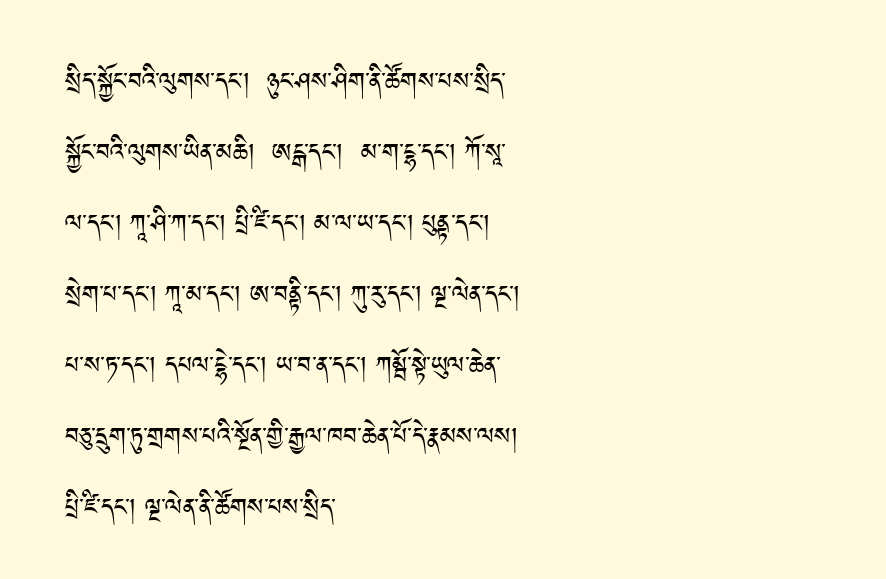སྲིད་སྐྱོང་བའི་ལུགས་དང་།  ཉུང་ཤས་ཤིག་ནི་ཚོགས་པས་སྲིད་སྐྱོང་བའི་ལུགས་ཡིན་མཆི།  ཨངྒ་དང་།  མ་ག་ངྷ་དང་། ཀོ་སཱ་ལ་དང་། ཀཱ་ཤི་ཀ་དང་། པྲི་ཛི་དང་། མ་ལ་ཡ་དང་། པུནྟ་དང་། སྲེག་པ་དང་། ཀཱ་མ་དང་། ཨ་བནྟི་དང་། ཀུ་རུ་དང་། ལྔ་ལེན་དང་། པ་ས་ཏ་དང་། དཔལ་ངྷེ་དང་། ཡ་བ་ན་དང་། ཀམྦོ་སྟེ་ཡུལ་ཆེན་བཅུ་དྲུག་ཏུ་གྲགས་པའི་སྔོན་གྱི་རྒྱལ་ཁབ་ཆེན་པོ་དེ་རྣམས་ལས། པྲི་ཛི་དང་། ལྔ་ལེན་ནི་ཚོགས་པས་སྲིད་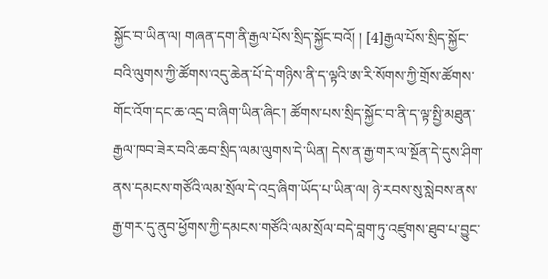སྐྱོང་བ་ཡིན་ལ། གཞན་དག་ནི་རྒྱལ་པོས་སྲིད་སྐྱོང་བའོ། ། [4]རྒྱལ་པོས་སྲིད་སྐྱོང་བའི་ལུགས་ཀྱི་ཚོགས་འདུ་ཆེན་པོ་དེ་གཉིས་ནི་ད་ལྟའི་ཨ་རི་སོགས་ཀྱི་གྲོས་ཚོགས་གོང་འོག་དང་ཆ་འདྲ་བ་ཞིག་ཡིན་ཞིང་། ཚོགས་པས་སྲིད་སྐྱོང་བ་ནི་ད་ལྟ་སྤྱི་མཐུན་རྒྱལ་ཁབ་ཟེར་བའི་ཆབ་སྲིད་ལམ་ལུགས་དེ་ཡིན། དེས་ན་རྒྱ་གར་ལ་སྔོན་དེ་དུས་ཤིག་ནས་དམངས་གཙོའི་ལམ་སྲོལ་དེ་འདྲ་ཞིག་ཡོད་པ་ཡིན་ལ། ཉེ་རབས་སུ་སླེབས་ནས་རྒྱ་གར་དུ་ནུབ་ཕྱོགས་ཀྱི་དམངས་གཙོའི་ལམ་སྲོལ་བདེ་བླག་ཏུ་འཛུགས་ཐུབ་པ་བྱུང་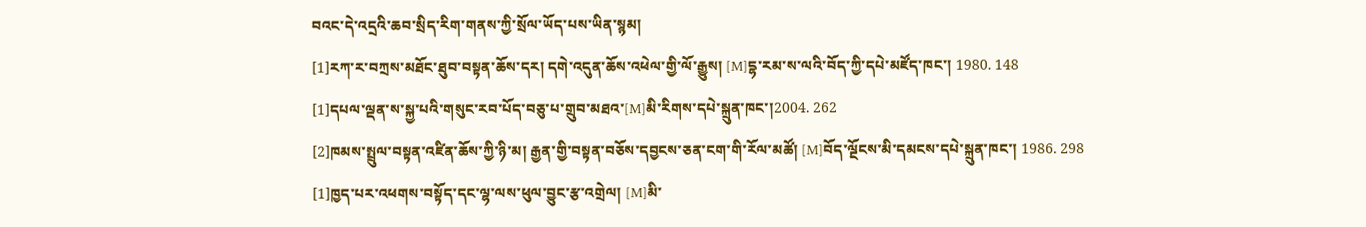བའང་དེ་འདྲའི་ཆབ་སྲིད་རིག་གནས་ཀྱི་སྲོལ་ཡོད་པས་ཡིན་སྙམ།
[1]རཀ་ར་བཀྲས་མཐོང་ཐུབ་བསྟན་ཆོས་དར། དགེ་འདུན་ཆོས་འཕེལ་གྱི་ལོ་རྒྱུས། [M]དྷ་རམ་ས་ལའི་བོད་ཀྱི་དཔེ་མཛོད་ཁང་། 1980. 148
[1]དཔལ་ལྡན་ས་སྐྱ་པའི་གསུང་རབ་པོད་བཅུ་པ་གྲུབ་མཐའ་[M]མི་རིགས་དཔེ་སྐྲུན་ཁང་།2004. 262
[2]ཁམས་སྤྲུལ་བསྟན་འཛིན་ཆོས་ཀྱི་ཉི་མ། རྒྱན་གྱི་བསྟན་བཅོས་དབྱངས་ཅན་ངག་གི་རོལ་མཚོ། [M]བོད་ལྔོངས་མི་དམངས་དཔེ་སྐྲུན་ཁང་། 1986. 298
[1]ཁྱད་པར་འཕགས་བསྟོད་དང་ལྷ་ལས་ཕུལ་བྱུང་རྩ་འགྲེལ། [M]མི་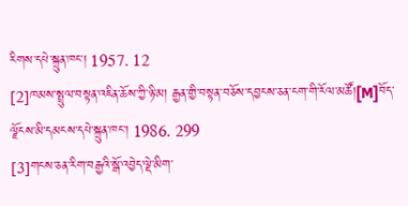རིགས་དཔེ་སྐྲུན་ཁང་། 1957. 12
[2]ཁམས་སྤྲུལ་བསྟན་འཇིན་ཆོས་ཀྱི་ཉི་མ། རྒྱན་གྱི་བསྟན་བཅོས་དབྱངས་ཅན་ངག་གི་རོལ་མཚོ།[M]བོད་ལྗོངས་མི་དམངས་དཔེ་སྐྲུན་ཁང་། 1986. 299
[3]གངས་ཅན་རིག་བརྒྱའི་སྒོ་འབྱེད་ལྡེ་མིག་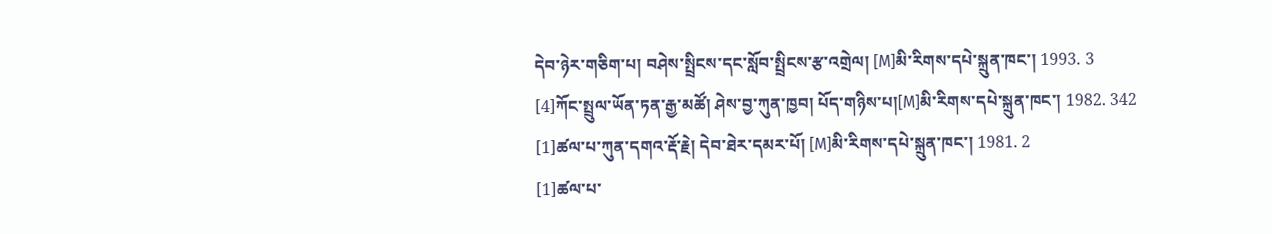དེབ་ཉེར་གཅིག་པ། བཤེས་སྤྲིངས་དང་སློབ་སྤྲིངས་རྩ་འགྲེལ། [M]མི་རིགས་དཔེ་སྐྲུན་ཁང་། 1993. 3
[4]ཀོང་སྤྲུལ་ཡོན་ཏན་རྒྱ་མཚོ། ཤེས་བྱ་ཀུན་ཁྱབ། པོད་གཉིས་པ།[M]མི་རིགས་དཔེ་སྐྲུན་ཁང་། 1982. 342
[1]ཚལ་པ་ཀུན་དགའ་རྡོ་རྗེ། དེབ་ཐེར་དམར་པོ། [M]མི་རིགས་དཔེ་སྐྲུན་ཁང་། 1981. 2
[1]ཚལ་པ་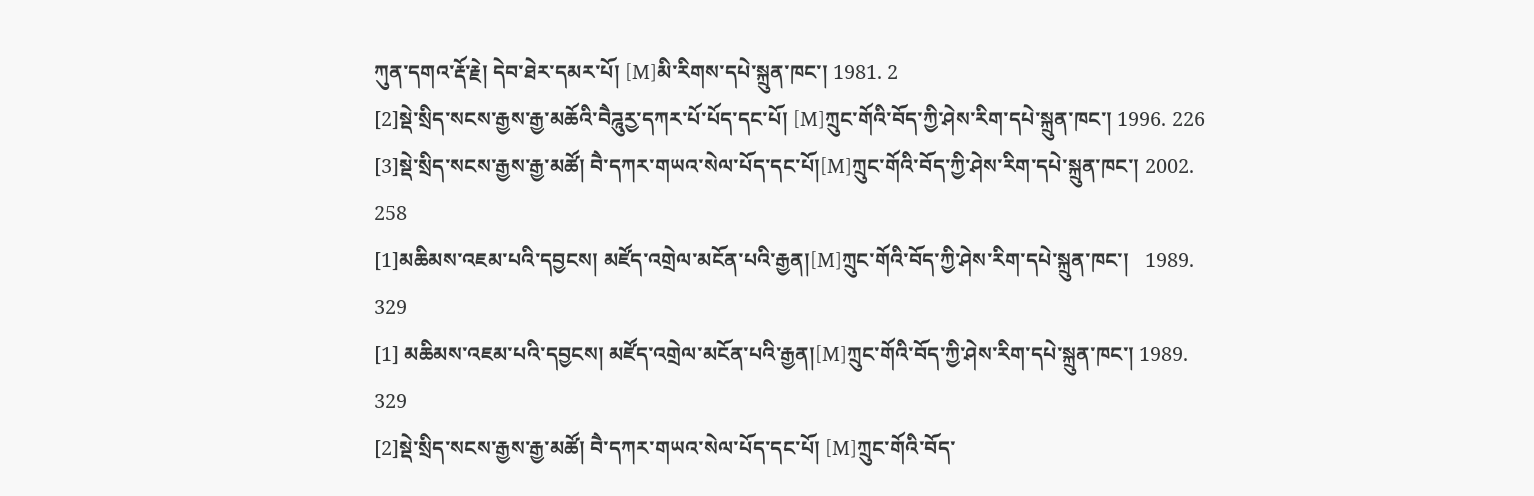ཀུན་དགའ་རྡོ་རྗེ། དེབ་ཐེར་དམར་པོ། [M]མི་རིགས་དཔེ་སྐྲུན་ཁང་། 1981. 2
[2]སྡེ་སྲིད་སངས་རྒྱས་རྒྱ་མཆོའི་བཻཌཱུརྱ་དཀར་པོ་པོད་དང་པོ། [M]ཀྲུང་གོའི་བོད་ཀྱི་ཤེས་རིག་དཔེ་སྐྲུན་ཁང་། 1996. 226
[3]སྡེ་སྲིད་སངས་རྒྱས་རྒྱ་མཚོ། བཻ་དཀར་གཡའ་སེལ་པོད་དང་པོ།[M]ཀྲུང་གོའི་བོད་ཀྱི་ཤེས་རིག་དཔེ་སྐྲུན་ཁང་། 2002. 258
[1]མཆིམས་འཇམ་པའི་དབྱངས། མཛོད་འགྲེལ་མངོན་པའི་རྒྱན།[M]ཀྲུང་གོའི་བོད་ཀྱི་ཤེས་རིག་དཔེ་སྐྲུན་ཁང་།   1989. 329
[1] མཆིམས་འཇམ་པའི་དབྱངས། མཛོད་འགྲེལ་མངོན་པའི་རྒྱན།[M]ཀྲུང་གོའི་བོད་ཀྱི་ཤེས་རིག་དཔེ་སྐྲུན་ཁང་། 1989. 329
[2]སྡེ་སྲིད་སངས་རྒྱས་རྒྱ་མཚོ། བཻ་དཀར་གཡའ་སེལ་པོད་དང་པོ། [M]ཀྲུང་གོའི་བོད་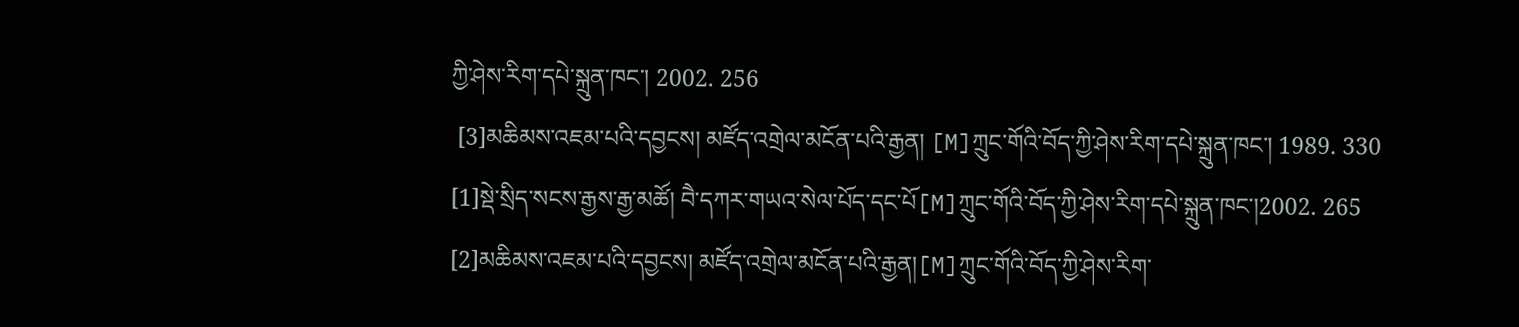ཀྱི་ཤེས་རིག་དཔེ་སྐྲུན་ཁང་། 2002. 256
 [3]མཆིམས་འཇམ་པའི་དབྱངས། མཛོད་འགྲེལ་མངོན་པའི་རྒྱན། [M]ཀྲུང་གོའི་བོད་ཀྱི་ཤེས་རིག་དཔེ་སྐྲུན་ཁང་། 1989. 330
[1]སྡེ་སྲིད་སངས་རྒྱས་རྒྱ་མཚོ། བཻ་དཀར་གཡའ་སེལ་པོད་དང་པོ[M]ཀྲུང་གོའི་བོད་ཀྱི་ཤེས་རིག་དཔེ་སྐྲུན་ཁང་།2002. 265
[2]མཆིམས་འཇམ་པའི་དབྱངས། མཛོད་འགྲེལ་མངོན་པའི་རྒྱན།[M]ཀྲུང་གོའི་བོད་ཀྱི་ཤེས་རིག་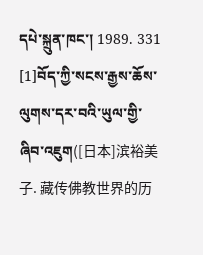དཔེ་སྐྲུན་ཁང་། 1989. 331
[1]བོད་ཀྱི་སངས་རྒྱས་ཆོས་ལུགས་དར་བའི་ཡུལ་གྱི་ཞིབ་འཇུག([日本]滨裕美子. 藏传佛教世界的历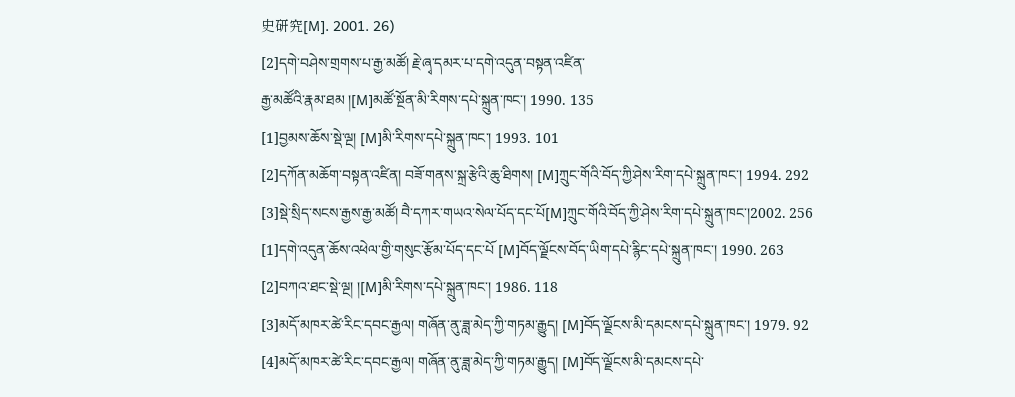史研究[M]. 2001. 26)
[2]དགེ་བཤེས་གྲགས་པ་རྒྱ་མཚོ། རྗེ་ཞྭ་དམར་པ་དགེ་འདུན་བསྟན་འཛིན་
རྒྱ་མཚོའི་རྣམ་ཐམ །[M]མཚོ་སྔོན་མི་རིགས་དཔེ་སྐྲུན་ཁང་། 1990. 135
[1]བྱམས་ཆོས་སྡེ་ལྔ། [M]མི་རིགས་དཔེ་སྐྲུན་ཁང་། 1993. 101
[2]དཀོན་མཆོག་བསྟན་འཛིན། བཟོ་གནས་སྐྲ་རྩེའི་ཆུ་ཐིགས། [M]ཀྲུང་གོའི་བོད་ཀྱི་ཤེས་རིག་དཔེ་སྐྲུན་ཁང་། 1994. 292
[3]སྡེ་སྲིད་སངས་རྒྱས་རྒྱ་མཚོ། བཻ་དཀར་གཡའ་སེལ་པོད་དང་པོ[M]ཀྲུང་གོའི་བོད་ཀྱི་ཤེས་རིག་དཔེ་སྐྲུན་ཁང་།2002. 256
[1]དགེ་འདུན་ཆོས་འཕེལ་གྱི་གསུང་རྩོམ་པོད་དང་པོ [M]བོད་ལྗོངས་བོད་ཡིག་དཔེ་རྙིང་དཔེ་སྐྲུན་ཁང་། 1990. 263
[2]བཀའ་ཐང་སྡེ་ལྔ། །[M]མི་རིགས་དཔེ་སྐྲུན་ཁང་། 1986. 118
[3]མདོ་མཁར་ཚེ་རིང་དབང་རྒྱལ། གཞོན་ནུ་ཟླ་མེད་ཀྱི་གཏམ་རྒྱུད། [M]བོད་ལྗོངས་མི་དམངས་དཔེ་སྐྲུན་ཁང་། 1979. 92
[4]མདོ་མཁར་ཚེ་རིང་དབང་རྒྱལ། གཞོན་ནུ་ཟླ་མེད་ཀྱི་གཏམ་རྒྱུད། [M]བོད་ལྗོངས་མི་དམངས་དཔེ་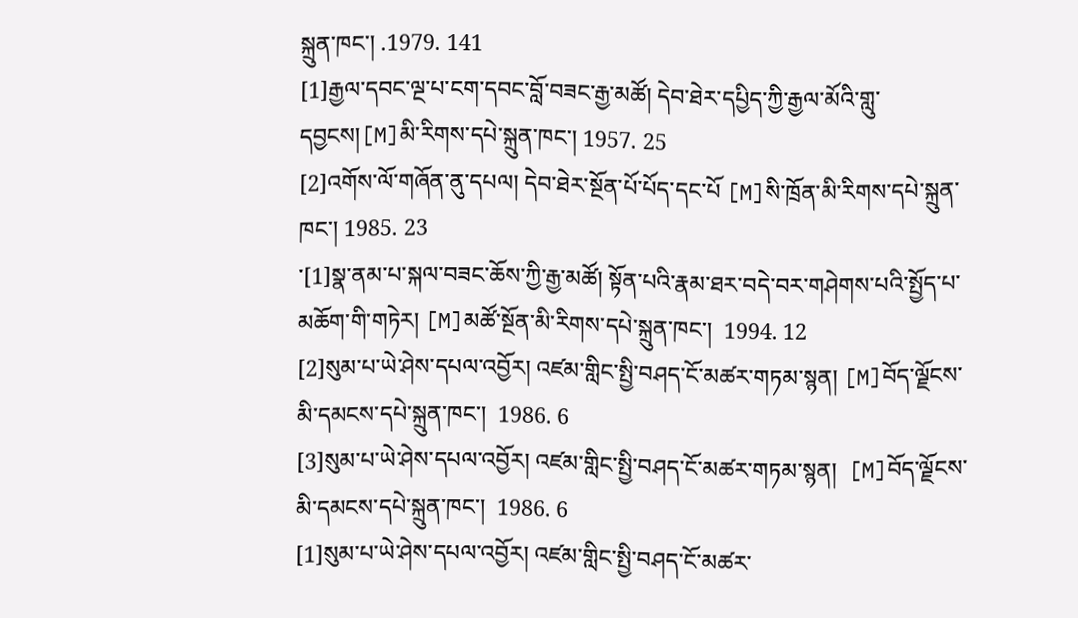སྐྲུན་ཁང་། .1979. 141
[1]རྒྱལ་དབང་ལྔ་པ་ངག་དབང་བློ་བཟང་རྒྱ་མཚོ། དེབ་ཐེར་དཔྱིད་ཀྱི་རྒྱལ་མོའི་གླུ་དབྱངས།[M]མི་རིགས་དཔེ་སྐྲུན་ཁང་། 1957. 25
[2]འགོས་ལོ་གཞོན་ནུ་དཔལ། དེབ་ཐེར་སྔོན་པོ་པོད་དང་པོ [M]སི་ཁྲོན་མི་རིགས་དཔེ་སྐྲུན་ཁང་། 1985. 23
་[1]སྣ་ནམ་པ་སྐལ་བཟང་ཆོས་ཀྱི་རྒྱ་མཚོ། སྟོན་པའི་རྣམ་ཐར་བདེ་བར་གཤེགས་པའི་སྤྱོད་པ་མཆོག་གི་གཏེར། [M]མཚོ་སྔོན་མི་རིགས་དཔེ་སྐྲུན་ཁང་།  1994. 12
[2]སུམ་པ་ཡེ་ཤེས་དཔལ་འབྱོར། འཛམ་གླིང་སྤྱི་བཤད་ངོ་མཚར་གཏམ་སྙན། [M]བོད་ལྗོངས་མི་དམངས་དཔེ་སྐྲུན་ཁང་།  1986. 6
[3]སུམ་པ་ཡེ་ཤེས་དཔལ་འབྱོར། འཛམ་གླིང་སྤྱི་བཤད་ངོ་མཚར་གཏམ་སྙན།  [M]བོད་ལྗོངས་མི་དམངས་དཔེ་སྐྲུན་ཁང་།  1986. 6
[1]སུམ་པ་ཡེ་ཤེས་དཔལ་འབྱོར། འཛམ་གླིང་སྤྱི་བཤད་ངོ་མཚར་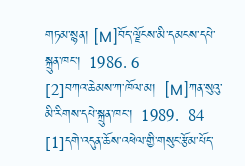གཏམ་སྙན། [M]བོད་ལྗོངས་མི་དམངས་དཔེ་སྐྲུན་ཁང་།  1986. 6
[2]བཀའ་ཆེམས་ཀ་ཁོལ་མ།  [M]ཀན་སུའུ་མི་རིགས་དཔེ་སྐྲུན་ཁང་།  1989.  84
[1]དགེ་འདུན་ཆོས་འཕེལ་གྱི་གསུང་རྩོམ་པོད་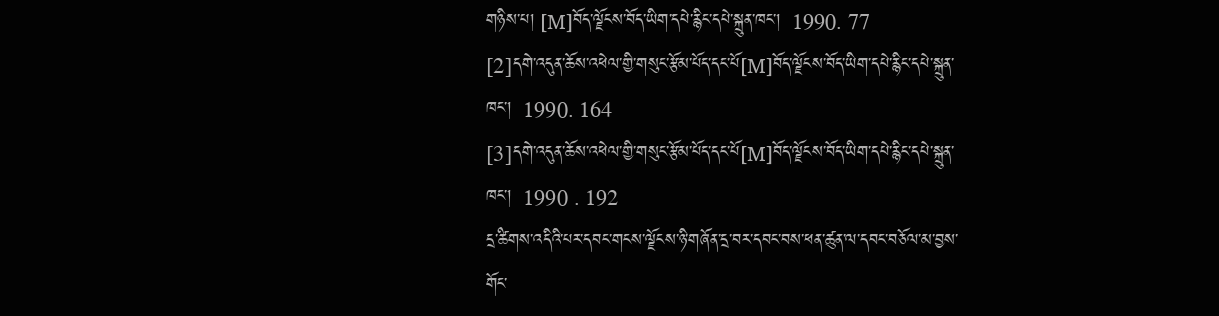གཉིས་པ། [M]བོད་ལྗོངས་བོད་ཡིག་དཔེ་རྙིང་དཔེ་སྐྲུན་ཁང་།  1990. 77
[2]དགེ་འདུན་ཆོས་འཕེལ་གྱི་གསུང་རྩོམ་པོད་དང་པོ[M]བོད་ལྗོངས་བོད་ཡིག་དཔེ་རྙིང་དཔེ་སྐྲུན་ཁང་།  1990. 164
[3]དགེ་འདུན་ཆོས་འཕེལ་གྱི་གསུང་རྩོམ་པོད་དང་པོ[M]བོད་ལྗོངས་བོད་ཡིག་དཔེ་རྙིང་དཔེ་སྐྲུན་ཁང་།  1990 . 192
དྲ་ཚིགས་འདིའི་པར་དབང་གངས་ལྗོངས་ཉི་གཞོན་དྲ་བར་དབང་བས་ཕན་ཚུན་ལ་དབང་བཅོལ་མ་བྱས་གོང་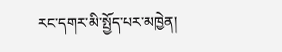རང་དགར་མི་སྤྱོད་པར་མཁྱེན།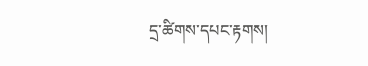དྲ་ཚིགས་དཔང་རྟགས།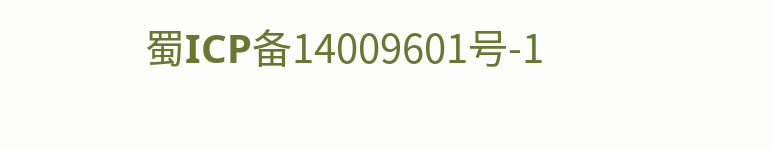蜀ICP备14009601号-1